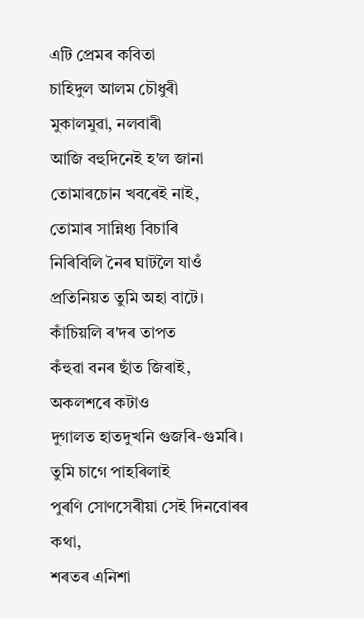এটি প্ৰেমৰ কবিতা
চাহিদুল আলম চৌধুৰী
মুকালমুৱা, নলবাৰী
আজি বহুদিনেই হ'ল জানা
তোমাৰচোন খবৰেই নাই,
তোমাৰ সান্নিধ্য বিচাৰি
নিৰিবিলি নৈৰ ঘাটলৈ যাওঁ
প্ৰতিনিয়ত তুমি অহা বাটে।
কাঁচিয়লি ৰ'দৰ তাপত
কঁহুৱা বনৰ ছাঁত জিৰাই,
অকলশৰে কটাও
দুগালত হাতদুখনি গুজৰি-গুমৰি।
তুমি চাগে পাহৰিলাই
পুৰণি সোণসেৰীয়া সেই দিনবোৰৰ কথা,
শৰতৰ এনিশা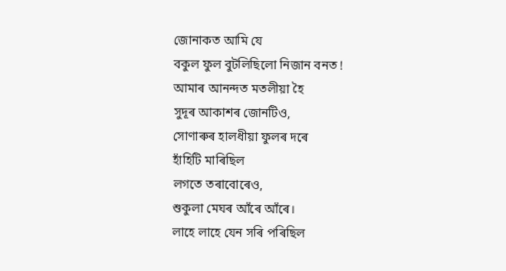জোনাকত আমি যে
বকুল ফুল বুটলিছিলো নিজান বনত !
আমাৰ আনন্দত মতলীয়া হৈ
সুদূৰ আকাশৰ জোনটিও,
সোণাৰুৰ হালধীয়া ফুলৰ দৰে
হাঁহিটি মাৰিছিল
লগতে তৰাবোৰেও,
শুকুলা মেঘৰ আঁৰে আঁৰে।
লাহে লাহে যেন সৰি পৰিছিল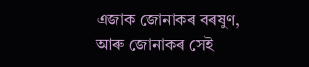এজাক জোনাকৰ বৰষুণ,
আৰু জোনাকৰ সেই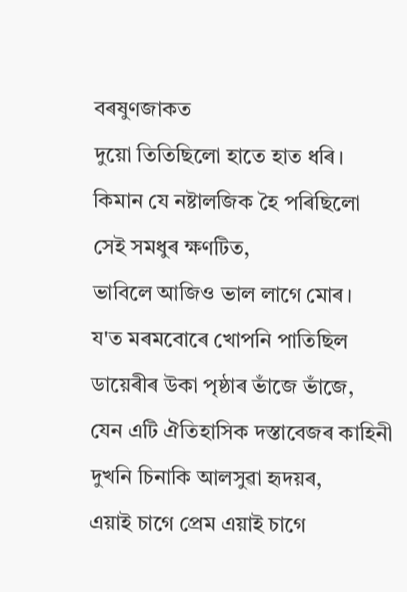বৰষুণজাকত
দুয়ো তিতিছিলো হাতে হাত ধৰি।
কিমান যে নষ্টালজিক হৈ পৰিছিলো
সেই সমধুৰ ক্ষণটিত,
ভাবিলে আজিও ভাল লাগে মোৰ।
য'ত মৰমবোৰে খোপনি পাতিছিল
ডায়েৰীৰ উকা পৃষ্ঠাৰ ভাঁজে ভাঁজে,
যেন এটি ঐতিহাসিক দস্তাবেজৰ কাহিনী
দুখনি চিনাকি আলসুৱা হৃদয়ৰ,
এয়াই চাগে প্ৰেম এয়াই চাগে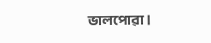ভালপোৱা।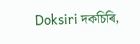Doksiri দকচিৰি,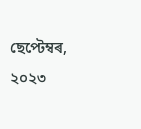ছেপ্টেম্বৰ, ২০২৩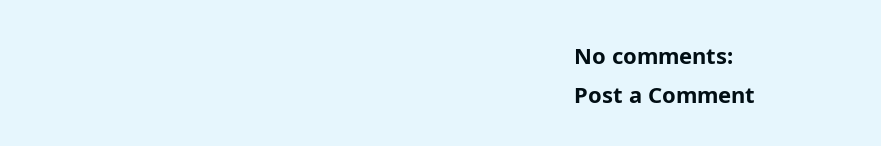No comments:
Post a Comment